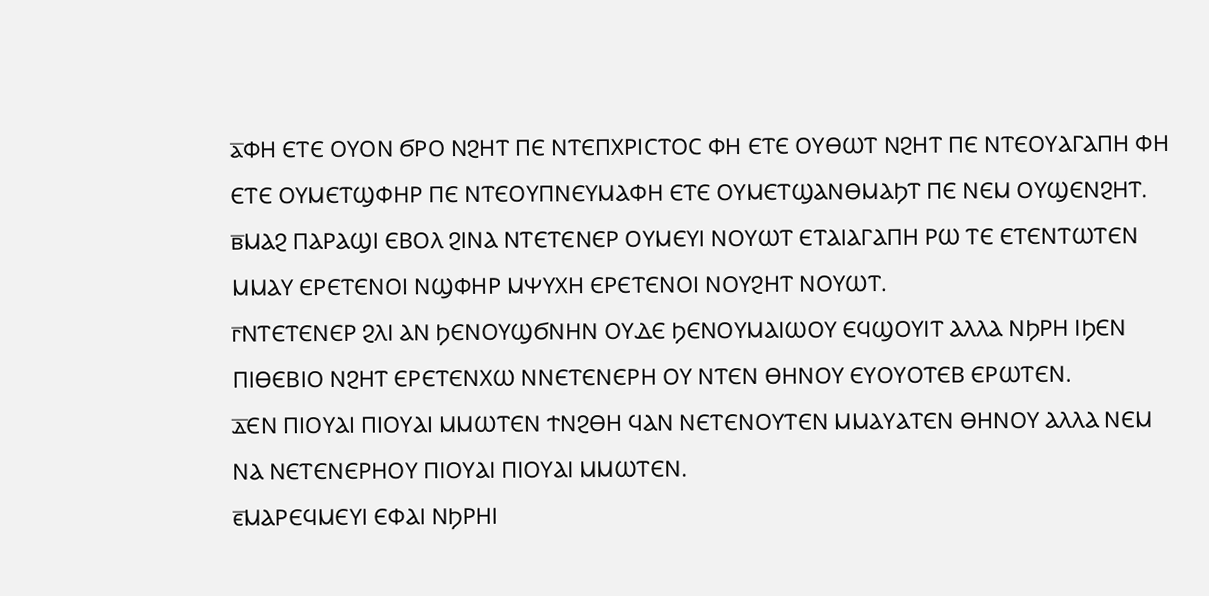ⲁ̅ⲪⲎ ⲈⲦⲈ ⲞⲨⲞⲚ ϬⲢⲞ ⲚϨⲎⲦ ⲠⲈ ⲚⲦⲈⲠⲬⲢⲒⲤⲦⲞⲤ ⲪⲎ ⲈⲦⲈ ⲞⲨⲐⲰⲦ ⲚϨⲎⲦ ⲠⲈ ⲚⲦⲈⲞⲨⲀⲄⲀⲠⲎ ⲪⲎ ⲈⲦⲈ ⲞⲨⲘⲈⲦϢⲪⲎⲢ ⲠⲈ ⲚⲦⲈⲞⲨⲠⲚⲈⲨⲘⲀⲪⲎ ⲈⲦⲈ ⲞⲨⲘⲈⲦϢⲀⲚⲐⲘⲀϦⲦ ⲠⲈ ⲚⲈⲘ ⲞⲨϢⲈⲚϨⲎⲦ.
ⲃ̅ⲘⲀϨ ⲠⲀⲢⲀϢⲒ ⲈⲂⲞⲖ ϨⲒⲚⲀ ⲚⲦⲈⲦⲈⲚⲈⲢ ⲞⲨⲘⲈⲨⲒ ⲚⲞⲨⲰⲦ ⲈⲦⲀⲒⲀⲄⲀⲠⲎ ⲢⲰ ⲦⲈ ⲈⲦⲈⲚⲦⲰⲦⲈⲚ ⲘⲘⲀⲨ ⲈⲢⲈⲦⲈⲚⲞⲒ ⲚϢⲪⲎⲢ ⲘⲮⲨⲬⲎ ⲈⲢⲈⲦⲈⲚⲞⲒ ⲚⲞⲨϨⲎⲦ ⲚⲞⲨⲰⲦ.
ⲅ̅ⲚⲦⲈⲦⲈⲚⲈⲢ ϨⲖⲒ ⲀⲚ ϦⲈⲚⲞⲨϢϬⲚⲎⲚ ⲞⲨⲆⲈ ϦⲈⲚⲞⲨⲘⲀⲒⲰⲞⲨ ⲈϤϢⲞⲨⲒⲦ ⲀⲖⲖⲀ ⲚϦⲢⲎ ⲒϦⲈⲚ ⲠⲒⲐⲈⲂⲒⲞ ⲚϨⲎⲦ ⲈⲢⲈⲦⲈⲚⲬⲰ ⲚⲚⲈⲦⲈⲚⲈⲢⲎ ⲞⲨ ⲚⲦⲈⲚ ⲐⲎⲚⲞⲨ ⲈⲨⲞⲨⲞⲦⲈⲂ ⲈⲢⲰⲦⲈⲚ.
ⲇ̅ⲈⲚ ⲠⲒⲞⲨⲀⲒ ⲠⲒⲞⲨⲀⲒ ⲘⲘⲰⲦⲈⲚ ϮⲚϨⲐⲎ ϤⲀⲚ ⲚⲈⲦⲈⲚⲞⲨⲦⲈⲚ ⲘⲘⲀⲨⲀⲦⲈⲚ ⲐⲎⲚⲞⲨ ⲀⲖⲖⲀ ⲚⲈⲘ ⲚⲀ ⲚⲈⲦⲈⲚⲈⲢⲎⲞⲨ ⲠⲒⲞⲨⲀⲒ ⲠⲒⲞⲨⲀⲒ ⲘⲘⲰⲦⲈⲚ.
ⲉ̅ⲘⲀⲢⲈϤⲘⲈⲨⲒ ⲈⲪⲀⲒ ⲚϦⲢⲎⲒ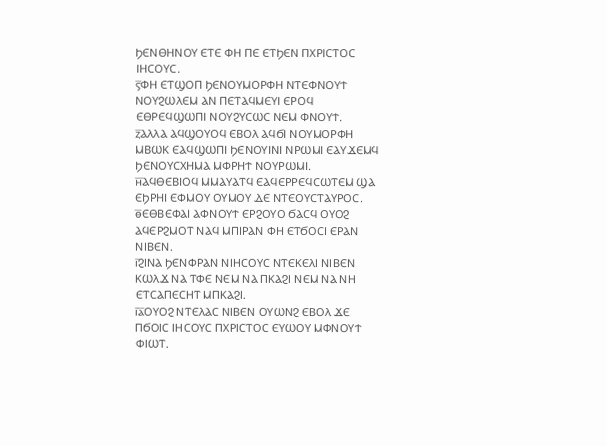ϦⲈⲚⲐⲎⲚⲞⲨ ⲈⲦⲈ ⲪⲎ ⲠⲈ ⲈⲦϦⲈⲚ ⲠⲬⲢⲒⲤⲦⲞⲤ ⲒⲎⲤⲞⲨⲤ.
ⲋ̅ⲪⲎ ⲈⲦϢⲞⲠ ϦⲈⲚⲞⲨⲘⲞⲢⲪⲎ ⲚⲦⲈⲪⲚⲞⲨϮ ⲚⲞⲨϨⲰⲖⲈⲘ ⲀⲚ ⲠⲈⲦⲀϤⲘⲈⲨⲒ ⲈⲢⲞϤ ⲈⲐⲢⲈϤϢⲰⲠⲒ ⲚⲞⲨϨⲨⲤⲰⲤ ⲚⲈⲘ ⲪⲚⲞⲨϮ.
ⲍ̅ⲀⲖⲖⲀ ⲀϤϢⲞⲨⲞϤ ⲈⲂⲞⲖ ⲀϤϬⲒ ⲚⲞⲨⲘⲞⲢⲪⲎ ⲘⲂⲰⲔ ⲈⲀϤϢⲰⲠⲒ ϦⲈⲚⲞⲨⲒⲚⲒ ⲚⲢⲰⲘⲒ ⲈⲀⲨϪⲈⲘϤ ϦⲈⲚⲞⲨⲤⲬⲎⲘⲀ ⲘⲪⲢⲎϮ ⲚⲞⲨⲢⲰⲘⲒ.
ⲏ̅ⲀϤⲐⲈⲂⲒⲞϤ ⲘⲘⲀⲨⲀⲦϤ ⲈⲀϤⲈⲢⲢⲈϤⲤⲰⲦⲈⲘ ϢⲀ ⲈϦⲢⲎⲒ ⲈⲪⲘⲞⲨ ⲞⲨⲘⲞⲨ ⲆⲈ ⲚⲦⲈⲞⲨⲤⲦⲀⲨⲢⲞⲤ.
ⲑ̅ⲈⲐⲂⲈⲪⲀⲒ ⲀⲪⲚⲞⲨϮ ⲈⲢϨⲞⲨⲞ ϬⲀⲤϤ ⲞⲨⲞϨ ⲀϤⲈⲢϨⲘⲞⲦ ⲚⲀϤ ⲘⲠⲒⲢⲀⲚ ⲪⲎ ⲈⲦϬⲞⲤⲒ ⲈⲢⲀⲚ ⲚⲒⲂⲈⲚ.
ⲓ̅ϨⲒⲚⲀ ϦⲈⲚⲪⲢⲀⲚ ⲚⲒⲎⲤⲞⲨⲤ ⲚⲦⲈⲔⲈⲖⲒ ⲚⲒⲂⲈⲚ ⲔⲰⲖϪ ⲚⲀ ⲦⲪⲈ ⲚⲈⲘ ⲚⲀ ⲠⲔⲀϨⲒ ⲚⲈⲘ ⲚⲀ ⲚⲎ ⲈⲦⲤⲀⲠⲈⲤⲎⲦ ⲘⲠⲔⲀϨⲒ.
ⲓ̅ⲁ̅ⲞⲨⲞϨ ⲚⲦⲈⲖⲀⲤ ⲚⲒⲂⲈⲚ ⲞⲨⲰⲚϨ ⲈⲂⲞⲖ ϪⲈ ⲠϬⲞⲒⲤ ⲒⲎⲤⲞⲨⲤ ⲠⲬⲢⲒⲤⲦⲞⲤ ⲈⲨⲰⲞⲨ ⲘⲪⲚⲞⲨϮ ⲪⲒⲰⲦ.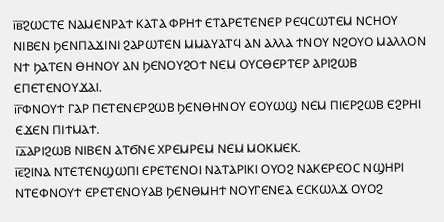ⲓ̅ⲃ̅ϨⲰⲤⲦⲈ ⲚⲀⲘⲈⲚⲢⲀϮ ⲔⲀⲦⲀ ⲪⲢⲎϮ ⲈⲦⲀⲢⲈⲦⲈⲚⲈⲢ ⲢⲈϤⲤⲰⲦⲈⲘ ⲚⲤⲎⲞⲨ ⲚⲒⲂⲈⲚ ϦⲈⲚⲠⲀϪⲒⲚⲒ ϨⲀⲢⲰⲦⲈⲚ ⲘⲘⲀⲨⲀⲦϤ ⲀⲚ ⲀⲖⲖⲀ ϮⲚⲞⲨ ⲚϨⲞⲨⲞ ⲘⲀⲖⲖⲞⲚ ⲚϮ ϦⲀⲦⲈⲚ ⲐⲎⲚⲞⲨ ⲀⲚ ϦⲈⲚⲞⲨϨⲞϮ ⲚⲈⲘ ⲞⲨⲤⲐⲈⲢⲦⲈⲢ ⲀⲢⲒϨⲰⲂ ⲈⲠⲈⲦⲈⲚⲞⲨϪⲀⲒ.
ⲓ̅ⲅ̅ⲪⲚⲞⲨϮ ⲄⲀⲢ ⲠⲈⲦⲈⲚⲈⲢϨⲰⲂ ϦⲈⲚⲐⲎⲚⲞⲨ ⲈⲞⲨⲰϢ ⲚⲈⲘ ⲠⲒⲈⲢϨⲰⲂ ⲈϨⲢⲎⲒ ⲈϪⲈⲚ ⲠⲒϮⲘⲀϮ.
ⲓ̅ⲇ̅ⲀⲢⲒϨⲰⲂ ⲚⲒⲂⲈⲚ ⲀⲦϬⲚⲈ ⲬⲢⲈⲘⲢⲈⲘ ⲚⲈⲘ ⲘⲞⲔⲘⲈⲔ.
ⲓ̅ⲉ̅ϨⲒⲚⲀ ⲚⲦⲈⲦⲈⲚϢⲰⲠⲒ ⲈⲢⲈⲦⲈⲚⲞⲒ ⲚⲀⲦⲀⲢⲒⲔⲒ ⲞⲨⲞϨ ⲚⲀⲔⲈⲢⲈⲞⲤ ⲚϢⲎⲢⲒ ⲚⲦⲈⲪⲚⲞⲨϮ ⲈⲢⲈⲦⲈⲚⲞⲨⲀⲂ ϦⲈⲚⲐⲘⲎϮ ⲚⲞⲨⲄⲈⲚⲈⲀ ⲈⲤⲔⲰⲖϪ ⲞⲨⲞϨ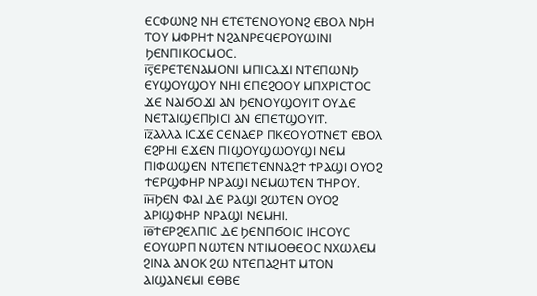ⲈⲤⲪⲰⲚϨ ⲚⲎ ⲈⲦⲈⲦⲈⲚⲞⲨⲞⲚϨ ⲈⲂⲞⲖ ⲚϦⲎ ⲦⲞⲨ ⲘⲪⲢⲎϮ ⲚϨⲀⲚⲢⲈϤⲈⲢⲞⲨⲰⲒⲚⲒ ϦⲈⲚⲠⲒⲔⲞⲤⲘⲞⲤ.
ⲓ̅ⲋ̅ⲈⲢⲈⲦⲈⲚⲀⲘⲞⲚⲒ ⲘⲠⲒⲤⲀϪⲒ ⲚⲦⲈⲠⲰⲚϦ ⲈⲨϢⲞⲨϢⲞⲨ ⲚⲎⲒ ⲈⲠⲈϨⲞⲞⲨ ⲘⲠⲬⲢⲒⲤⲦⲞⲤ ϪⲈ ⲚⲀⲒϬⲞϪⲒ ⲀⲚ ϦⲈⲚⲞⲨϢⲞⲨⲒⲦ ⲞⲨⲆⲈ ⲚⲈⲦⲀⲒϢⲈⲠϦⲒⲤⲒ ⲀⲚ ⲈⲠⲈⲦϢⲞⲨⲒⲦ.
ⲓ̅ⲍ̅ⲀⲖⲖⲀ ⲒⲤϪⲈ ⲤⲈⲚⲀⲈⲢ ⲠⲔⲈⲞⲨⲞⲦⲚⲈⲦ ⲈⲂⲞⲖ ⲈϨⲢⲎⲒ ⲈϪⲈⲚ ⲠⲒϢⲞⲨϢⲰⲞⲨϢⲒ ⲚⲈⲘ ⲠⲒⲪⲰϢⲈⲚ ⲚⲦⲈⲠⲈⲦⲈⲚⲚⲀϨϮ ϮⲢⲀϢⲒ ⲞⲨⲞϨ ϮⲈⲢϢⲪⲎⲢ ⲚⲢⲀϢⲒ ⲚⲈⲘⲰⲦⲈⲚ ⲦⲎⲢⲞⲨ.
ⲓ̅ⲏ̅ϦⲈⲚ ⲪⲀⲒ ⲆⲈ ⲢⲀϢⲒ ϨⲰⲦⲈⲚ ⲞⲨⲞϨ ⲀⲢⲒϢⲪⲎⲢ ⲚⲢⲀϢⲒ ⲚⲈⲘⲎⲒ.
ⲓ̅ⲑ̅ϮⲈⲢϨⲈⲖⲠⲒⲤ ⲆⲈ ϦⲈⲚⲠϬⲞⲒⲤ ⲒⲎⲤⲞⲨⲤ ⲈⲞⲨⲰⲢⲠ ⲚⲰⲦⲈⲚ ⲚⲦⲒⲘⲞⲐⲈⲞⲤ ⲚⲬⲰⲖⲈⲘ ϨⲒⲚⲀ ⲀⲚⲞⲔ ϨⲰ ⲚⲦⲈⲠⲀϨⲎⲦ ⲘⲦⲞⲚ ⲀⲒϢⲀⲚⲈⲘⲒ ⲈⲐⲂⲈ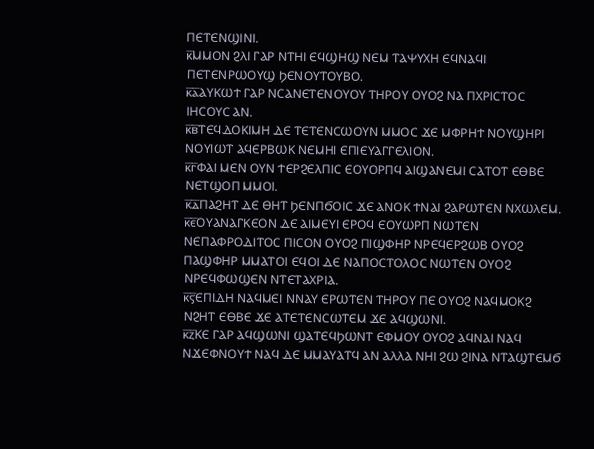ⲠⲈⲦⲈⲚϢⲒⲚⲒ.
ⲕ̅ⲘⲘⲞⲚ ϨⲖⲒ ⲄⲀⲢ ⲚⲦⲎⲒ ⲈϤϢⲎϢ ⲚⲈⲘ ⲦⲀⲮⲨⲬⲎ ⲈϤⲚⲀϤⲒ ⲠⲈⲦⲈⲚⲢⲰⲞⲨϢ ϦⲈⲚⲞⲨⲦⲞⲨⲂⲞ.
ⲕ̅ⲁ̅ⲀⲨⲔⲰϮ ⲄⲀⲢ ⲚⲤⲀⲚⲈⲦⲈⲚⲞⲨⲞⲨ ⲦⲎⲢⲞⲨ ⲞⲨⲞϨ ⲚⲀ ⲠⲬⲢⲒⲤⲦⲞⲤ ⲒⲎⲤⲞⲨⲤ ⲀⲚ.
ⲕ̅ⲃ̅ⲦⲈϤⲆⲞⲔⲒⲘⲎ ⲆⲈ ⲦⲈⲦⲈⲚⲤⲰⲞⲨⲚ ⲘⲘⲞⲤ ϪⲈ ⲘⲪⲢⲎϮ ⲚⲞⲨϢⲎⲢⲒ ⲚⲞⲨⲒⲰⲦ ⲀϤⲈⲢⲂⲰⲔ ⲚⲈⲘⲎⲒ ⲈⲠⲒⲈⲨⲀⲄⲄⲈⲖⲒⲞⲚ.
ⲕ̅ⲅ̅ⲪⲀⲒ ⲘⲈⲚ ⲞⲨⲚ ϮⲈⲢϨⲈⲖⲠⲒⲤ ⲈⲞⲨⲞⲢⲠϤ ⲀⲒϢⲀⲚⲈⲘⲒ ⲤⲀⲦⲞⲦ ⲈⲐⲂⲈ ⲚⲈⲦϢⲞⲠ ⲘⲘⲞⲒ.
ⲕ̅ⲇ̅ⲠⲀϨⲎⲦ ⲆⲈ ⲐⲎⲦ ϦⲈⲚⲠϬⲞⲒⲤ ϪⲈ ⲀⲚⲞⲔ ϮⲚⲀⲒ ϨⲀⲢⲰⲦⲈⲚ ⲚⲬⲰⲖⲈⲘ.
ⲕ̅ⲉ̅ⲞⲨⲀⲚⲀⲄⲔⲈⲞⲚ ⲆⲈ ⲀⲒⲘⲈⲨⲒ ⲈⲢⲞϤ ⲈⲞⲨⲰⲢⲠ ⲚⲰⲦⲈⲚ ⲚⲈⲠⲀⲪⲢⲞⲆⲒⲦⲞⲤ ⲠⲒⲤⲞⲚ ⲞⲨⲞϨ ⲠⲒϢⲪⲎⲢ ⲚⲢⲈϤⲈⲢϨⲰⲂ ⲞⲨⲞϨ ⲠⲀϢⲪⲎⲢ ⲘⲘⲀⲦⲞⲒ ⲈϤⲞⲒ ⲆⲈ ⲚⲀⲠⲞⲤⲦⲞⲖⲞⲤ ⲚⲰⲦⲈⲚ ⲞⲨⲞϨ ⲚⲢⲈϤⲪⲰϢⲈⲚ ⲚⲦⲈⲦⲀⲬⲢⲒⲀ.
ⲕ̅ⲋ̅ⲈⲠⲒⲆⲎ ⲚⲀϤⲘⲈⲒ ⲚⲚⲀⲨ ⲈⲢⲰⲦⲈⲚ ⲦⲎⲢⲞⲨ ⲠⲈ ⲞⲨⲞϨ ⲚⲀϤⲘⲞⲔϨ ⲚϨⲎⲦ ⲈⲐⲂⲈ ϪⲈ ⲀⲦⲈⲦⲈⲚⲤⲰⲦⲈⲘ ϪⲈ ⲀϤϢⲰⲚⲒ.
ⲕ̅ⲍ̅ⲔⲈ ⲄⲀⲢ ⲀϤϢⲰⲚⲒ ϢⲀⲦⲈϤϦⲰⲚⲦ ⲈⲪⲘⲞⲨ ⲞⲨⲞϨ ⲀϤⲚⲀⲒ ⲚⲀϤ ⲚϪⲈⲪⲚⲞⲨϮ ⲚⲀϤ ⲆⲈ ⲘⲘⲀⲨⲀⲦϤ ⲀⲚ ⲀⲖⲖⲀ ⲚⲎⲒ ϨⲰ ϨⲒⲚⲀ ⲚⲦⲀϢⲦⲈⲘϬ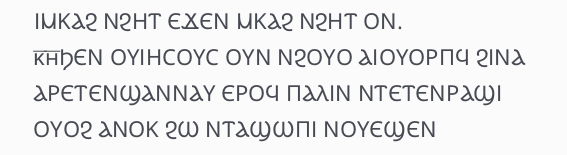ⲒⲘⲔⲀϨ ⲚϨⲎⲦ ⲈϪⲈⲚ ⲘⲔⲀϨ ⲚϨⲎⲦ ⲞⲚ.
ⲕ̅ⲏ̅ϦⲈⲚ ⲞⲨⲒⲎⲤⲞⲨⲤ ⲞⲨⲚ ⲚϨⲞⲨⲞ ⲀⲒⲞⲨⲞⲢⲠϤ ϨⲒⲚⲀ ⲀⲢⲈⲦⲈⲚϢⲀⲚⲚⲀⲨ ⲈⲢⲞϤ ⲠⲀⲖⲒⲚ ⲚⲦⲈⲦⲈⲚⲢⲀϢⲒ ⲞⲨⲞϨ ⲀⲚⲞⲔ ϨⲰ ⲚⲦⲀϢⲰⲠⲒ ⲚⲞⲨⲈϢⲈⲚ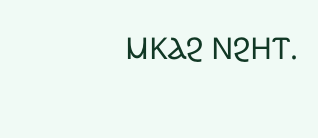ⲘⲔⲀϨ ⲚϨⲎⲦ.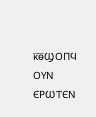ⲕ̅ⲑ̅ϢⲞⲠϤ ⲞⲨⲚ ⲈⲢⲰⲦⲈⲚ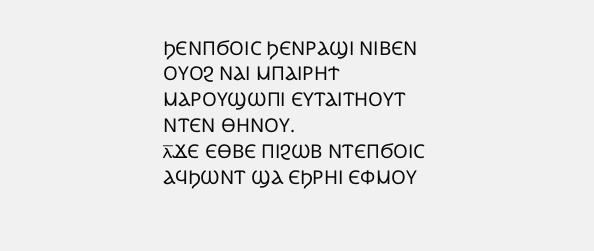ϦⲈⲚⲠϬⲞⲒⲤ ϦⲈⲚⲢⲀϢⲒ ⲚⲒⲂⲈⲚ ⲞⲨⲞϨ ⲚⲀⲒ ⲘⲠⲀⲒⲢⲎϮ ⲘⲀⲢⲞⲨϢⲰⲠⲒ ⲈⲨⲦⲀⲒⲦⲎⲞⲨⲦ ⲚⲦⲈⲚ ⲐⲎⲚⲞⲨ.
ⲗ̅ϪⲈ ⲈⲐⲂⲈ ⲠⲒϨⲰⲂ ⲚⲦⲈⲠϬⲞⲒⲤ ⲀϤϦⲰⲚⲦ ϢⲀ ⲈϦⲢⲎⲒ ⲈⲪⲘⲞⲨ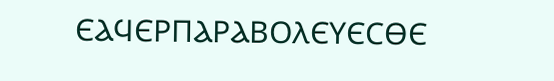ⲈⲀϤⲈⲢⲠⲀⲢⲀⲂⲞⲖⲈⲨⲈⲤⲐⲈ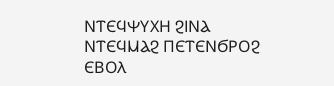ⲚⲦⲈϤⲮⲨⲬⲎ ϨⲒⲚⲀ ⲚⲦⲈϤⲘⲀϨ ⲠⲈⲦⲈⲚϬⲢⲞϨ ⲈⲂⲞⲖ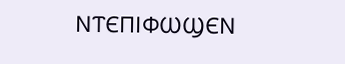ⲚⲦⲈⲠⲒⲪⲰϢⲈⲚ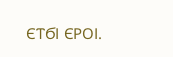ⲈⲦϬⲒ ⲈⲢⲞⲒ.